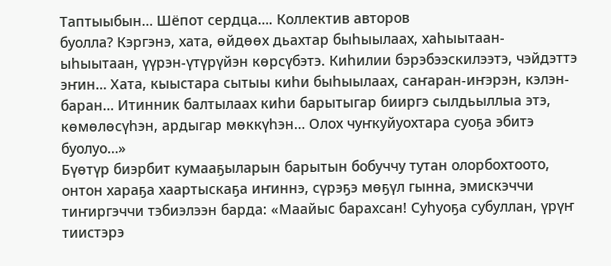Таптыыбын… Шёпот сердца…. Коллектив авторов
буолла? Кэргэнэ, хата, өйдөөх дьахтар быhыылаах, хаhыытаан-ыhыытаан, үүрэн-үтүрүйэн көрсүбэтэ. Киhилии бэрэбээскилээтэ, чэйдэттэ эҥин… Хата, кыыстара сытыы киhи быһыылаах, саҥаран-иҥэрэн, кэлэн-баран… Итинник балтылаах киhи барытыгар бииргэ сылдьыллыа этэ, көмөлөсүһэн, ардыгар мөккүһэн… Олох чуҥкуйуохтара суоҕа эбитэ буолуо…»
Бүөтүр биэрбит кумааҕыларын барытын бобуччу тутан олорбохтоото, онтон хараҕа хаартыскаҕа иҥиннэ, сүрэҕэ мөҕүл гынна, эмискэччи тиҥиргэччи тэбиэлээн барда: «Маайыс барахсан! Суhуоҕа субуллан, үрүҥ тиистэрэ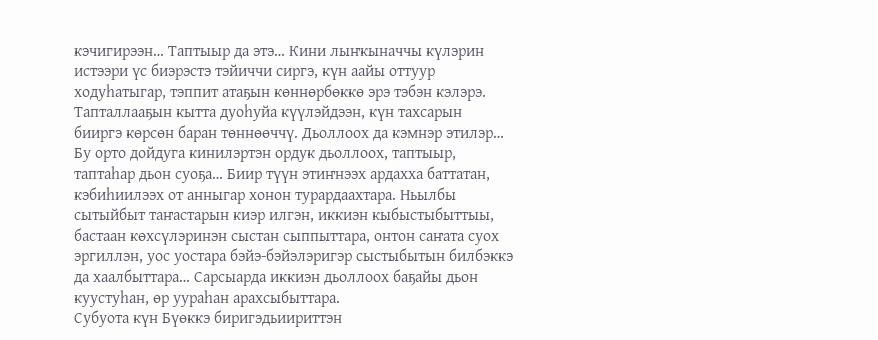кэчигирээн… Таптыыр да этэ… Кини лыҥкыначчы күлэрин истээри үс биэрэстэ тэйиччи сиргэ, күн аайы оттуур ходуһатыгар, тэппит атаҕын көннөрбөккө эрэ тэбэн кэлэрэ. Тапталлааҕын кытта дуоhуйа күүлэйдээн, күн тахсарын бииргэ көрсөн баран төннөөччү. Дьоллоох да кэмнэр этилэр… Бу орто дойдуга кинилэртэн ордук дьоллоох, таптыыр, таптаhар дьон суоҕа… Биир түүн этиҥнээх ардахха баттатан, кэбиhиилээх от анныгар хонон турардаахтара. Ньылбы сытыйбыт таҥастарын киэр илгэн, иккиэн кыбыстыбыттыы, бастаан көхсүлэринэн сыстан сыппыттара, онтон саҥата суох эргиллэн, уос уостара бэйэ-бэйэлэригэр сыстыбытын билбэккэ да хаалбыттара… Сарсыарда иккиэн дьоллоох баҕайы дьон куустуhан, өр уураhан арахсыбыттара.
Субуота күн Бүөккэ биригэдьиириттэн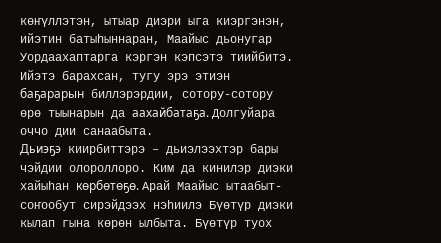көҥүллэтэн, ытыар диэри ыга киэргэнэн, ийэтин батыhыннаран, Маайыс дьонугар Уордаахаптарга кэргэн кэпсэтэ тиийбитэ. Ийэтэ барахсан, тугу эрэ этиэн баҕарарын биллэрэрдии, сотору-сотору өрө тыынарын да аахайбатаҕа. Долгуйара оччо дии санаабыта.
Дьиэҕэ киирбиттэрэ – дьиэлээхтэр бары чэйдии олороллоро. Ким да кинилэр диэки хайыhан көрбөтөҕө. Арай Маайыс ытаабыт-соҥообут сирэйдээх нэhиилэ Бүөтүр диэки кылап гына көрөн ылбыта. Бүөтүр туох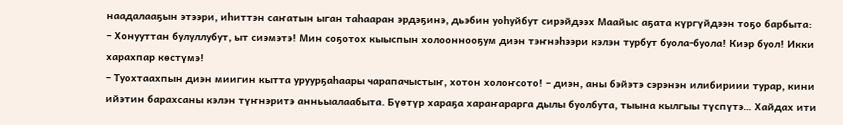наадалааҕын этээри, иһиттэн саҥатын ыган таhааран эрдэҕинэ, дьэбин уоhуйбут сирэйдээх Маайыс аҕата күргүйдээн тоҕо барбыта:
– Хонууттан булуллубут, ыт сиэмэтэ! Мин соҕотох кыыспын холооннооҕум диэн тэҥнэhээри кэлэн турбут буола-буола! Киэр буол! Икки харахпар көстүмэ!
– Туохтаахпын диэн миигин кытта уруурҕаhаары чарапачыстыҥ, хотон холоҥсото! – диэн, аны бэйэтэ сэрэнэн илибириии турар, кини ийэтин барахсаны кэлэн түҥнэритэ анньыалаабыта. Бүөтүр хараҕа хараҥарарга дылы буолбута, тыына кылгыы түспүтэ… Хайдах ити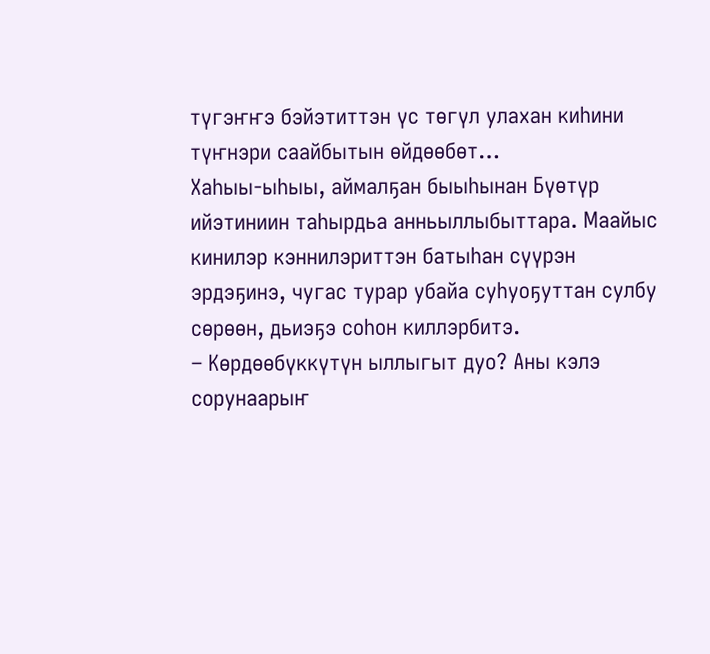түгэҥҥэ бэйэтиттэн үс төгүл улахан киhини түҥнэри саайбытын өйдөөбөт…
Хаhыы-ыhыы, аймалҕан быыhынан Бүөтүр ийэтиниин таhырдьа анньыллыбыттара. Маайыс кинилэр кэннилэриттэн батыhан сүүрэн эрдэҕинэ, чугас турар убайа суhуоҕуттан сулбу сөрөөн, дьиэҕэ соhон киллэрбитэ.
– Көрдөөбүккүтүн ыллыгыт дуо? Аны кэлэ сорунаарыҥ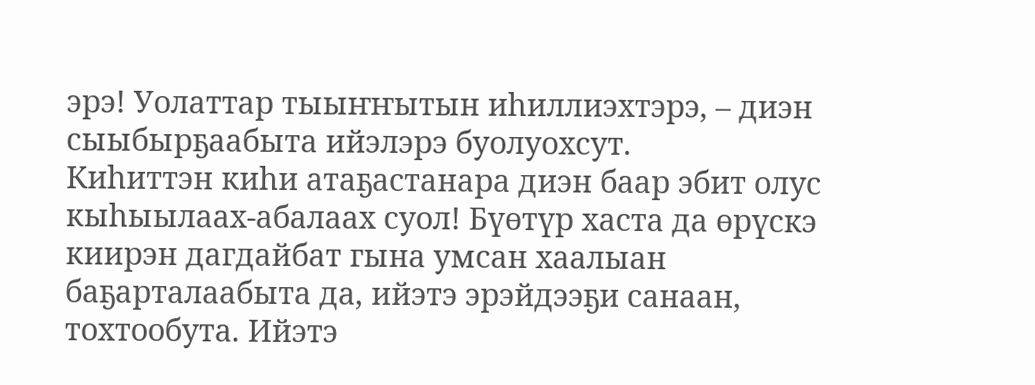эрэ! Уолаттар тыыҥҥытын иhиллиэхтэрэ, – диэн сыыбырҕаабыта ийэлэрэ буолуохсут.
Киhиттэн киhи атаҕастанара диэн баар эбит олус кыhыылаах-абалаах суол! Бүөтүр хаста да өрүскэ киирэн дагдайбат гына умсан хаалыан баҕарталаабыта да, ийэтэ эрэйдээҕи санаан, тохтообута. Ийэтэ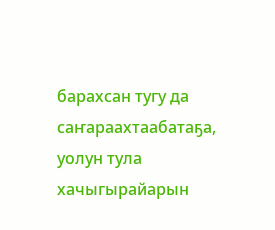барахсан тугу да саҥараахтаабатаҕа, уолун тула хачыгырайарын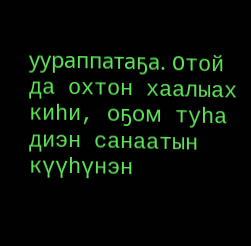уураппатаҕа. Отой да охтон хаалыах киhи, оҕом туhа диэн санаатын күүhүнэн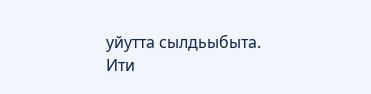уйутта сылдьыбыта.
Ити